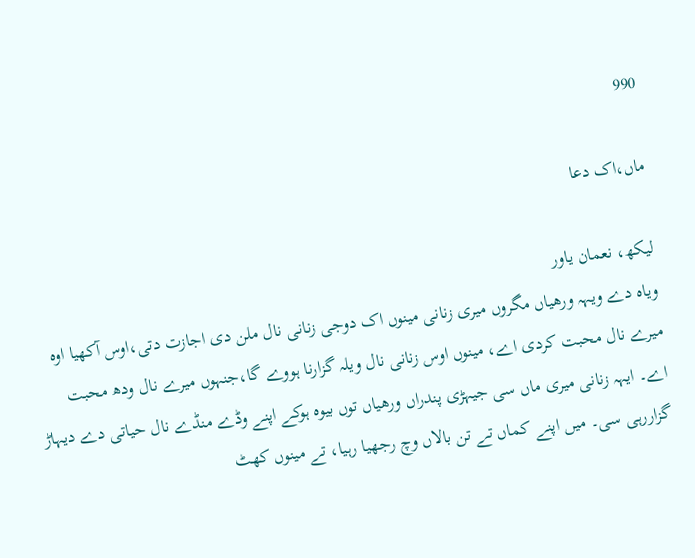990

ماں،اک دعا

لیکھ، نعمان یاور
ویاہ دے ویہہ ورھیاں مگروں میری زنانی مینوں اک دوجی زنانی نال ملن دی اجازت دتی،اوس آکھیا اوہ میرے نال محبت کردی اے، مینوں اوس زنانی نال ویلہ گزارنا ہووے گا،جنہوں میرے نال ودھ محبت اے۔ ایہہ زنانی میری ماں سی جیہڑی پندراں ورھیاں توں بیوہ ہوکے اپنے وڈے منڈے نال حیاتی دے دیہاڑ گزاررہی سی۔ میں اپنے کماں تے تن بالاں وچ رجھیا رہیا، تے مینوں کھٹ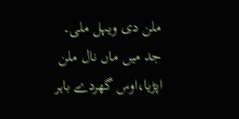ملن دی ویہل ملی۔
جد میں ماں نال ملن اپڑیا،اوس گھردے باہر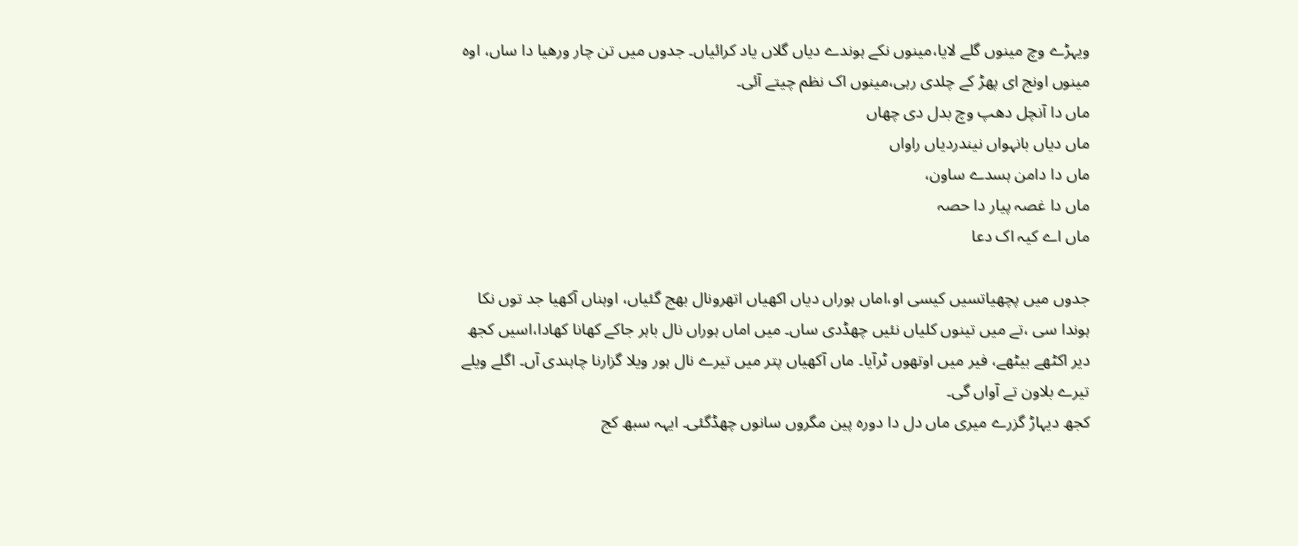ویہڑے وچ مینوں گلے لایا،مینوں نکے ہوندے دیاں گلاں یاد کرائیاں۔ جدوں میں تن چار ورھیا دا ساں، اوہ مینوں اونج ای پھڑ کے چلدی رہی،مینوں اک نظم چیتے آئی۔
ماں دا آنچل دھپ وچ بدل دی چھاں
ماں دیاں بانہواں نیندردیاں راواں
ماں دا دامن ہسدے ساون،
ماں دا غصہ پیار دا حصہ
ماں اے کیہ اک دعا

جدوں میں پچھیاتسیں کیسی او،اماں ہوراں دیاں اکھیاں اتھرونال بھج گئیاں، اوہناں آکھیا جد توں نکا ہوندا سی ،تے میں تینوں کلیاں نئیں چھڈدی ساں۔ میں اماں ہوراں نال باہر جاکے کھانا کھادا،اسیں کجھ دیر اکٹھے بیٹھے، فیر میں اوتھوں ٹرآیا۔ ماں آکھیاں پتر میں تیرے نال ہور ویلا گزارنا چاہندی آں۔ اگلے ویلے تیرے بلاون تے آواں گی۔
کجھ دیہاڑ گزرے میری ماں دل دا دورہ پین مگروں سانوں چھڈگئی۔ ایہہ سبھ کج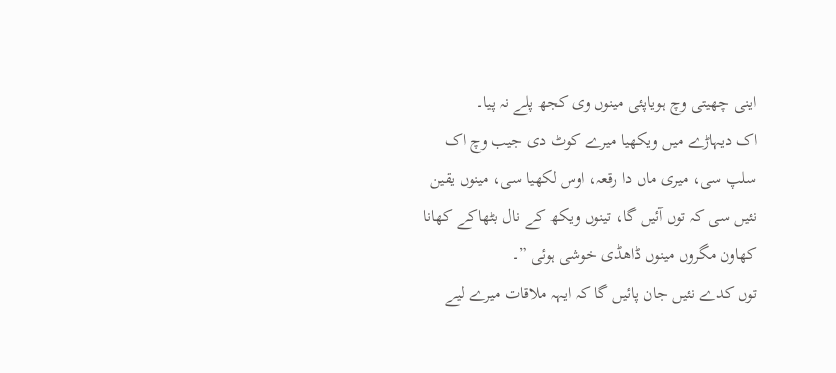اینی چھیتی وچ ہویاپئی مینوں وی کجھ پلے نہ پیا۔
اک دیہاڑے میں ویکھیا میرے کوٹ دی جیب وچ اک سلپ سی، میری ماں دا رقعہ، اوس لکھیا سی، مینوں یقین نئیں سی کہ توں آئیں گا، تینوں ویکھ کے نال بٹھاکے کھانا کھاون مگروں مینوں ڈاھڈی خوشی ہوئی ”۔
توں کدے نئیں جان پائیں گا کہ ایہہ ملاقات میرے لیے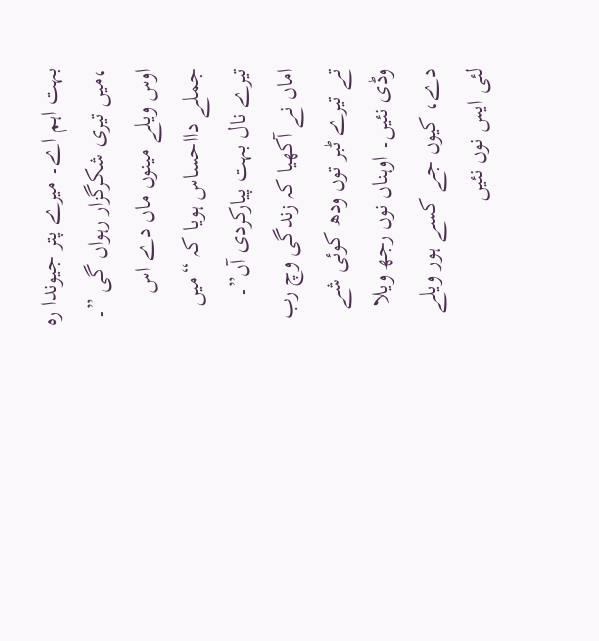بہت اہم اے۔ میرے پتر جیوندا رہ ،میں تیری شکرگزار رہواں گی ”۔
اوس ویلے مینوں ماں دے اس جملے دااحساس ہویا کہ “میں تیرے نال بہت پیارکردی آں”۔
اماں نے آکھیا کہ زندگی وچ رب تے تیرے ٹبر توں ودھ کوئی شے وڈی نئیں۔ اوہناں نوں رجھ ویلا دے، کیوں جے کسے ہور ویلے لئی ایس نوں نئیں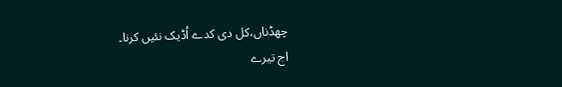چھڈناں،کل دی کدے اُڈیک نئیں کرنا۔
اج تیرے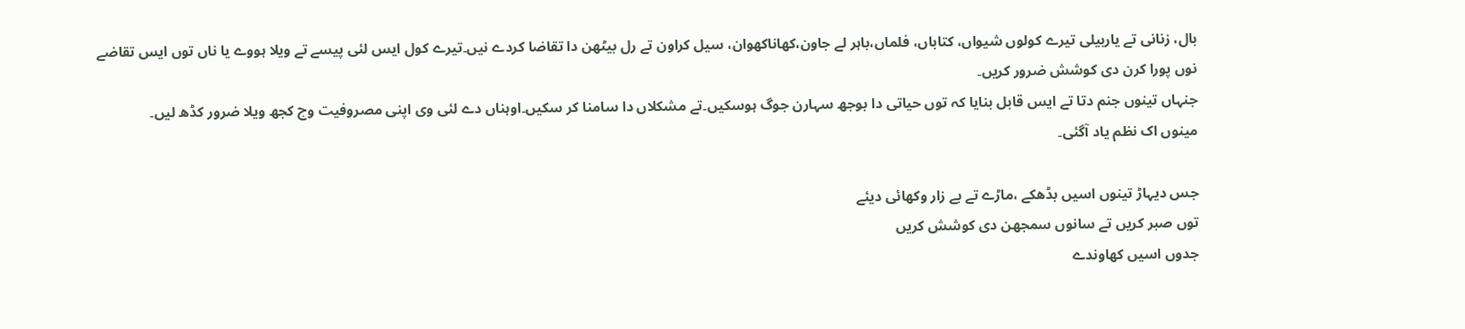بال، زنانی تے یاربیلی تیرے کولوں شیواں، کتاباں، فلماں،باہر لے جاون،کھاناکھوان، سیل کراون تے رل بیٹھن دا تقاضا کردے نیں۔تیرے کول ایس لئی پیسے تے ویلا ہووے یا ناں توں ایس تقاضے نوں پورا کرن دی کوشش ضرور کریں۔
جنہاں تینوں جنم دتا تے ایس قابل بنایا کہ توں حیاتی دا بوجھ سہارن جوگ ہوسکیں۔تے مشکلاں دا سامنا کر سکیں۔اوہناں دے لئی وی اپنی مصروفیت وچ کجھ ویلا ضرور کڈھ لیں۔
مینوں اک نظم یاد آگئی۔

جس دیہاڑ تینوں اسیں بڈھکے ،ماڑے تے بے زار وکھائی دیئے
توں صبر کریں تے سانوں سمجھن دی کوشش کریں
جدوں اسیں کھاوندے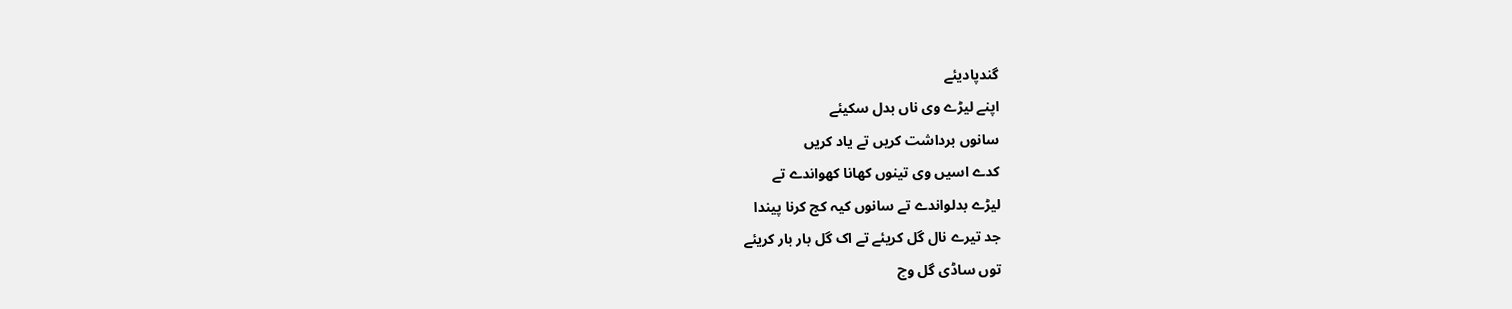گندپادیئے
اپنے لیڑے وی ناں بدل سکیئے
سانوں برداشت کریں تے یاد کریں
کدے اسیں وی تینوں کھانا کھواندے تے
لیڑے بدلواندے تے سانوں کیہ کج کرنا پیندا
جد تیرے نال گل کریئے تے اک گل بار بار کریئے
توں ساڈی گل وچ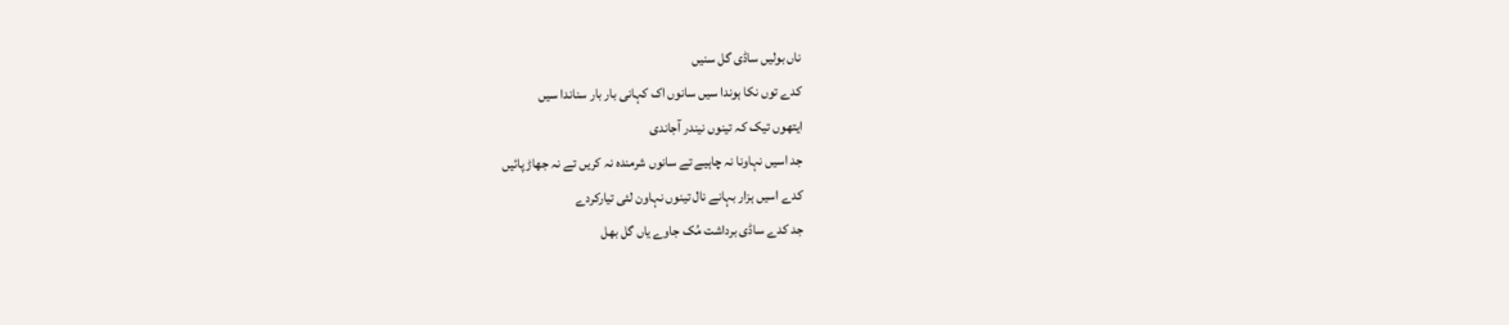ناں بولیں ساڈی گل سنیں
کدے توں نکا ہوندا سیں سانوں اک کہانی بار بار سناندا سیں
ایتھوں تیک کہ تینوں نیندر آجاندی
جد اسیں نہاونا نہ چاہیے تے سانوں شرمندہ نہ کریں تے نہ جھاڑ پائیں
کدے اسیں ہزار بہانے نال تینوں نہاون لئی تیارکردے
جد کدے ساڈی برداشت مُک جاوے یاں گل بھل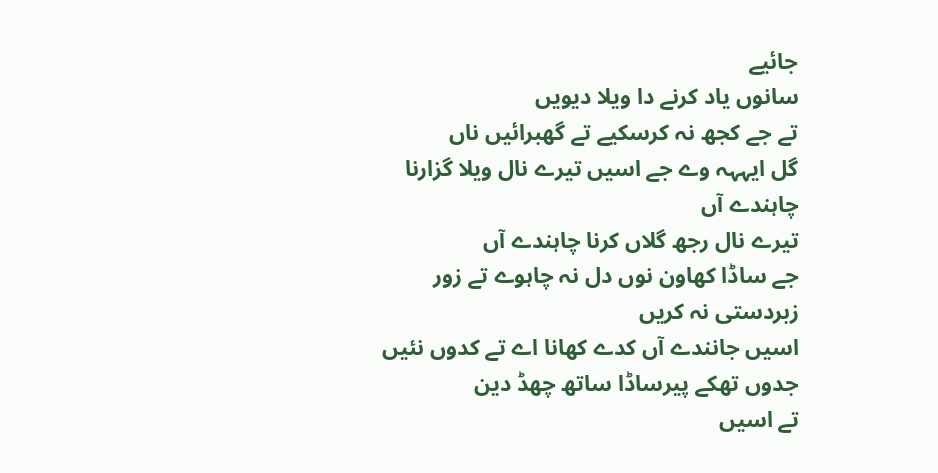جائیے
سانوں یاد کرنے دا ویلا دیویں
تے جے کجھ نہ کرسکیے تے گھبرائیں ناں
گل ایہہہ وے جے اسیں تیرے نال ویلا گزارنا چاہندے آں
تیرے نال رجھ گلاں کرنا چاہندے آں
جے ساڈا کھاون نوں دل نہ چاہوے تے زور زبردستی نہ کریں
اسیں جانندے آں کدے کھانا اے تے کدوں نئیں
جدوں تھکے پیرساڈا ساتھ چھڈ دین
تے اسیں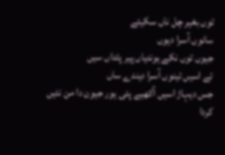توں بغیر چل ناں سکیئے
سانوں آسرا دیوں
جیوں توں نکے ہوندیاں پیر پٹداں سیں
تے اسیں تینوں آسرا دیندے ساں
جس دیہاڑ اسیں آکھیے پئی ہور جیون دا من نئیں کردا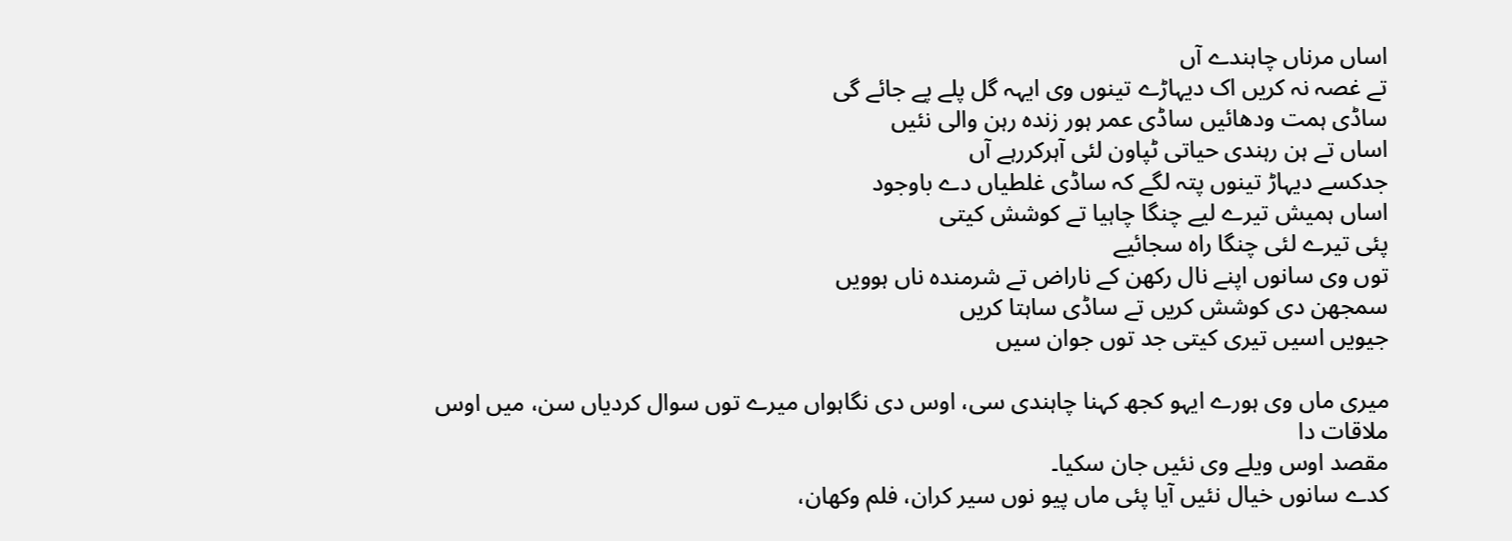اساں مرناں چاہندے آں
تے غصہ نہ کریں اک دیہاڑے تینوں وی ایہہ گل پلے پے جائے گی
ساڈی ہمت ودھائیں ساڈی عمر ہور زندہ رہن والی نئیں
اساں تے ہن رہندی حیاتی ٹپاون لئی آہرکررہے آں
جدکسے دیہاڑ تینوں پتہ لگے کہ ساڈی غلطیاں دے باوجود
اساں ہمیش تیرے لیے چنگا چاہیا تے کوشش کیتی
پئی تیرے لئی چنگا راہ سجائیے
توں وی سانوں اپنے نال رکھن کے ناراض تے شرمندہ ناں ہوویں
سمجھن دی کوشش کریں تے ساڈی ساہتا کریں
جیویں اسیں تیری کیتی جد توں جوان سیں

میری ماں وی ہورے ایہو کجھ کہنا چاہندی سی، اوس دی نگاہواں میرے توں سوال کردیاں سن، میں اوس ملاقات دا
مقصد اوس ویلے وی نئیں جان سکیا۔
کدے سانوں خیال نئیں آیا پئی ماں پیو نوں سیر کران، فلم وکھان،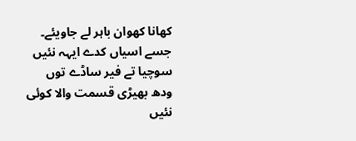کھانا کھوان باہر لے جاویئے۔
جسے اسیاں کدے ایہہ نئیں سوچیا تے فیر ساڈے توں ودھ بھیڑی قسمت والا کوئی نئیں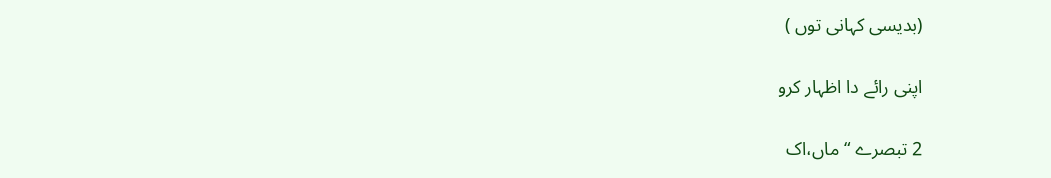(بدیسی کہانی توں )

اپنی رائے دا اظہار کرو

2 تبصرے “ماں،اک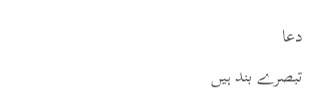دعا

تبصرے بند ہیں